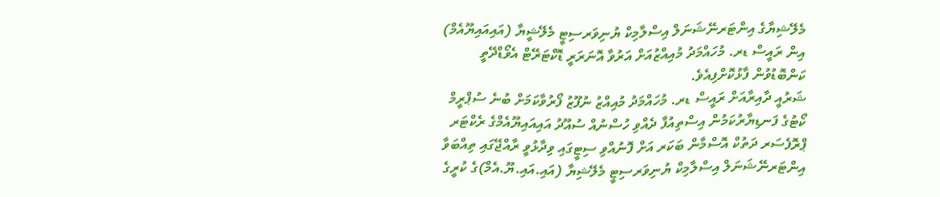މެލޭޝިޔާގެ އިންޓަރނޭޝަނަލް އިސްލާމިކް ޔުނިވަރސިޓީ މެލޭޝީޔާ (އައިއައިޔޫއެމް) އިން ރައީސް ޑރ. މުހައްމަދު މުއިއްޒުއަށް އަރުވާ އޮނަރަރީ ޑޮކްޓަރޭޓް އެވޯޑްދޭތީ ކަންބޮޑުވުން ފާޅުކޮށްފިއެވެ.
ޝަރުއީ ދާއިރާއަށް ރައީސް ޑރ. މުހައްމަދު މުއިއްޒު ނުފޫޒު ފޯރުވާކަމަށް ބުނެ ސުޕްރީމް ކޯޓުގެ ފަނޑިޔާރުކަމުން އިސްތިއުފާ ދެއްވި ހުސްނުއް ސުއޫދު އައިއައިޔޫއެމްގެ ރެކްޓަރ ޕްރޮފެސަރ ދަތުކް އޮސްމާން ބަކަރ އަށް ފޮނުއްވި ސިޓީގައި ވިދާޅުވީ ރާއްޖޭގައި ތިއްބަވާ އިންޓަރނޭޝަނަލް އިސްލާމިކް ޔުނިވަރސިޓީ މެލޭޝިޔާ (އައި.އައި.ޔޫ.އެމް)ގެ ކުރީގެ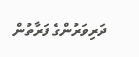ދަރިވަރުންގެ ފަރާތުން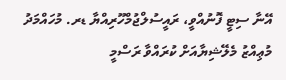އޭނާ ސިޓީ ފޮނުއްވީ، ރައީސުލްޖުމްހޫރިއްޔާ ޑރ. މުހައްމަދު މުޢިއްޒު މެލޭޝިޔާއަށް ކުރައްވާ ރަސްމީ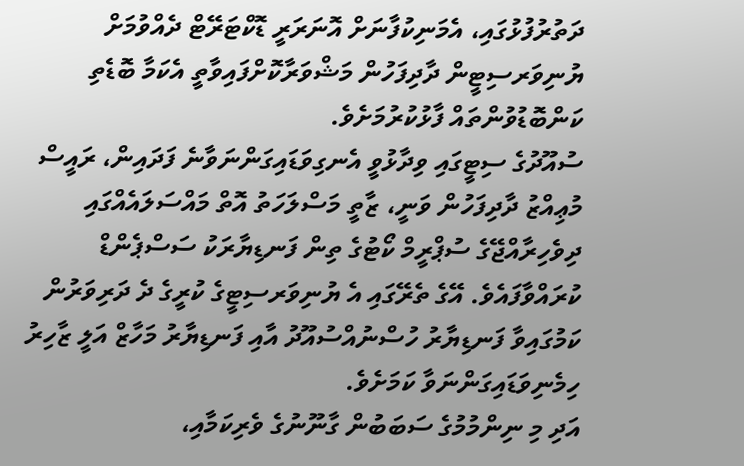ދަތުރުފުޅުގައި، އެމަނިކުފާނަށް އޮނަރަރީ ޑޮކްޓަރޭޓް ދެއްވުމަށް ޔުނިވަރސިޓީން ދާދިފަހުން މަޝްވަރާކޮށްފައިވާތީ އެކަމާ ބޮޑެތި ކަންބޮޑުވުންތައް ފާޅުކުރުމަށެވެ.
ސުއޫދުގެ ސިޓީގައި ވިދާޅުވީ އެނގިވަޑައިގަންނަވާނެ ފަދައިން، ރައީސް މުޢިއްޒު ދާދިފަހުން ވަނީ، ޒާތީ މަސްލަހަތު އޮތް މައްސަލައެއްގައި ދިވެހިރާއްޖޭގެ ސުޕްރީމް ކޯޓުގެ ތިން ފަނޑިޔާރަކު ސަސްޕެންޑް ކުރައްވާފައެވެ. އޭގެ ތެރޭގައި އެ ޔުނިވަރސިޓީގެ ކުރީގެ ދެ ދަރިވަރުން ކަމުގައިވާ ފަނޑިޔާރު ހުސްނުއްސުއޫދު އާއި ފަނޑިޔާރު މަހާޒް އަލީ ޒާހިރު ހިމެނިވަޑައިގަންނަވާ ކަމަށެވެ.
އަދި މި ނިންމުމުގެ ސަބަބުން ގާނޫނުގެ ވެރިކަމާއި،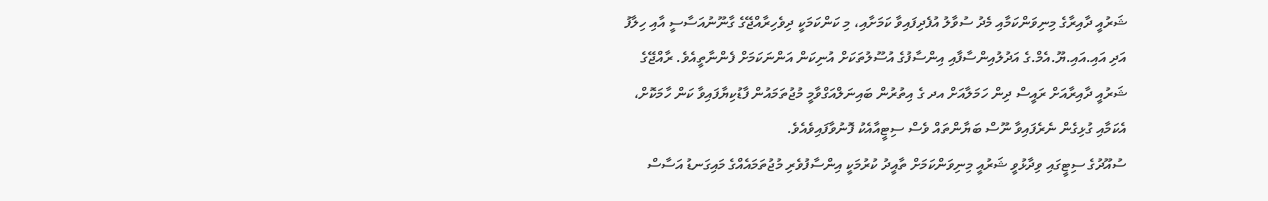ޝަރުއީ ދާއިރާގެ މިނިވަންކަމާއި މެދު ސުވާލު އުފެދިފައިވާ ކަމަށާއި، މި ކަންކަމަކީ ދިވެހިރާއްޖޭގެ ގާނޫނުއަސާސީ އާއި ހިލާފު އަދި އައި.އައި.ޔޫ.އެމް.ގެ އަދުލުއިންސާފާއި އިންސާފުގެ އުސޫލުތަކަށް އުނިކަން އަންނަކަމަށް ފެންނާތީއެވެ. ރާއްޖޭގެ ޝަރުއީ ދާއިރާއަށް ރައީސް ދިން ހަމަލާއަށް އދ ގެ އިތުރުން ބައިނަލްއަގްވާމީ މުޖުތަމައުން ފާޑުކިޔާފައިވާ ކަން ހާމަކޮށް، އެކަމާއި ގުޅިގެން ނެރެފައިވާ ނޫސް ބަޔާންތައް ވެސް ސިޓީއާއެކު ފޮނުވާފައިވެއެވެ.
ސުއޫދުގެ ސިޓީގައި ވިދާޅުވީ ޝަރުއީ މިނިވަންކަމަށް ތާއީދު ކުރުމަކީ އިންސާފުވެރި މުޖުތަމައެއްގެ މައިގަނޑު އަސާސް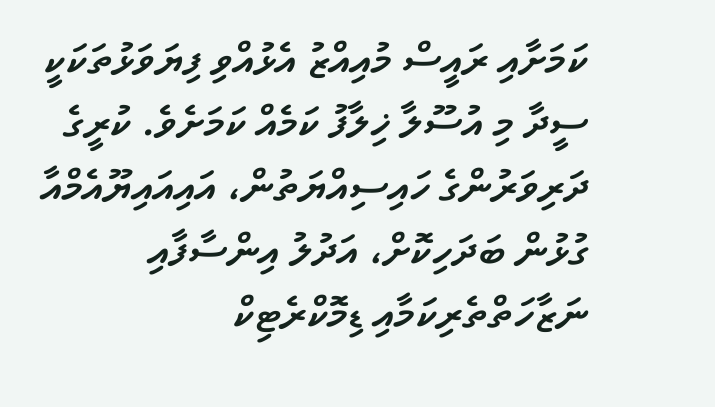ކަމަށާއި ރައީސް މުއިއްޒު އެޅުއްވި ފިޔަވަޅުތަކަކީ ސީދާ މި އުސޫލާ ޚިލާފު ކަމެއް ކަމަށެވެ. ކުރީގެ ދަރިވަރުންގެ ހައިސިއްޔަތުން، އައިއައިޔޫއެމްއާ ގުޅުން ބަދަހިކޮށް، އަދުލު އިންސާފާއި ނަޒާހަތްތެރިކަމާއި ޑިމޮކްރެޓިކް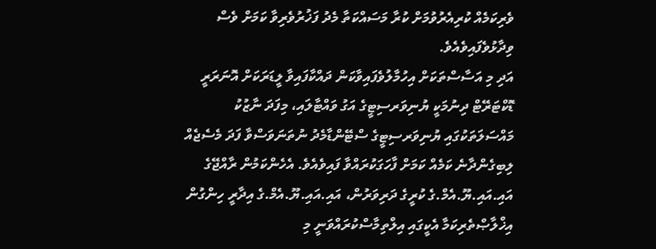ވެރިކަމެއް ކުރިއެރުވުމަށް ކުރާ މަސައްކަތާ މެދު ފަޚުރުވެރިވާ ކަމަށް ވެސް ވިދާޅުވެފައިވެއެވެ.
އަދި މި އަސާސްތަކަށް އިހުމާލުވެފައިވާކަން ދައްކާފައިވާ ލީޑަރަކަށް އޮނަރަރީ ޑޮކްޓަރޭޓް ދިނުމަކީ ޔުނިވަރސިޓީގެ އަގު ވައްޓާލައި، މިފަދަ ނާޒުކު މައްސަލަތަކުގައި ޔުނިވަރސިޓީގެ ސްޓޭންޑާމެދު ނުތަނަވަސްވާ ފަދަ މެސެޖެއް ލިބިގެންދާނެ ކަމެއް ކަމަށް ފާހަގަކުރައްވާ ފައިވެއެވެ. އެހެންކަމުން ރާއްޖޭގެ އައި.އައި.ޔޫ.އެމް.ގެ ކުރީގެ ދަރިވަރުން، އައި.އައި.ޔޫ.އެމް.ގެ އިދާރީ ހިންގުން އިޚްލާޞްތެރިކަމާ އެކީގައި އިލްތިމާސްކުރައްވަނީ މި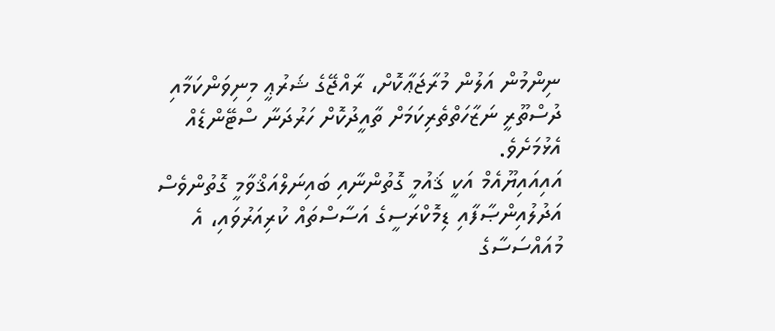ނިންމުން އަލުން މުރާޖަޢާކޮށް، ރާއްޖޭގެ ޝަރުޢީ މިނިވަންކަމާއި ދުސްތޫރީ ނަޒާހަތްތެރިކަމަށް ތާއީދުކޮށް ހަރުދަނާ ސްޓޭންޑެއް އެޅުމަށެވެ.
އައިއައިޔޫއެމް އަކީ ޤައުމީ ގޮތުންނާއި ބައިނަލްއަޤްވާމީ ގޮތުންވެސް އަދުލުއިންޞާފާއި ޑިމޮކްރަސީގެ އަސާސްތައް ކުރިއަރުވައި، އެ މުއައްސަސާގެ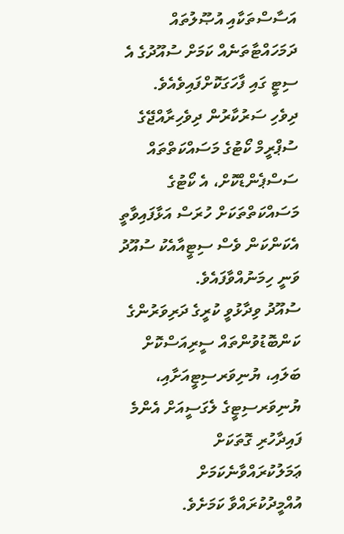އަސާސްތަކާއި އުޞޫލުތައް ދަމަހައްޓާތަނެއް ކަމަށް ސުއޫދުގެ އެ ސިޓީ ގައި ފާހަގަކޮށްފައިވެއެވެ.
ދިވެހި ސަރުކާރުން ދިވެހިރާއްޖޭގެ ސުޕްރީމް ކޯޓުގެ މަސައްކަތްތައް ސަސްޕެންޑްކޮށް، އެ ކޯޓުގެ މަސައްކަތްތަކަށް ހުރަސް އަޅާފައިވާތީ އެކަންކަން ވެސް ސިޓީއާއެކު ސުއޫދު ވަނީ ހިމަނުއްވާފައެވެ.
ސުއޫދު ވިދާޅުވީ ކުރީގެ ދަރިވަރުންގެ ކަންބޮޑުވުންތައް ސީރިއަސްކޮށް ބަލައި، ޔުނިވަރސިޓީއަށާއި، ޔުނިވަރސިޓީގެ ލެގަސީއަށް އެންމެ ފައިދާހުރި ގޮތަކަށް ޢަމަލުކުރައްވާނެކަމަށް އުއްމީދުކުރައްވާ ކަމަށެވެ.